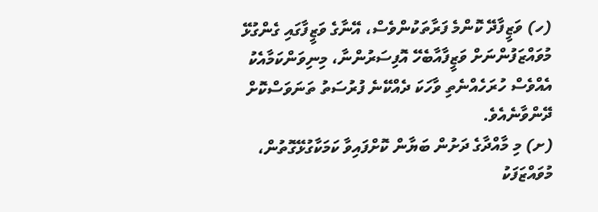(ހ) ވަޒީފާދޭ ކޮންމެ ފަރާތަކުންވެސް، އޭނާގެ ވަޒީފާގައި ގެންގުޅޭ މުވައްޒަފުންނަށް ވަޒީފާއާބެހޭ އޮފިސަރުންނާ، މިނިވަންކަމާއެކު އެއްވެސް ހުރަހެއްނެތި ވާހަކަ ދެއްކޭނެ ފުރުސަތު ތަނަވަސްކޮށް ދޭންވާނެއެވެ.
(ށ) މި މާއްދާގެ ދަށުން ބަޔާން ކޮށްފައިވާ ކަމަކާގުޅޭގޮތުން، މުވައްޒަފަކު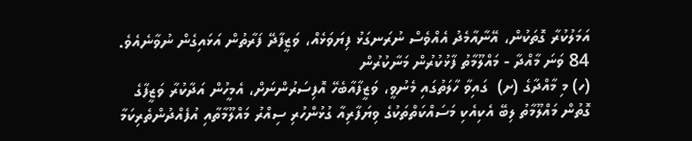އަމަލުކުރާ ގޮތަކުން، އޭނާއާމެދު އެއްވެސް ނުރަނގަޅު ފިޔަވަޅެއް، ވަޒީފާދޭ ފަރާތުން އަޅައިގެން ނުވާނެއެވެ.
84 ވަނަ މާއްދާ - މައްލޫމާތު ފާޅުކުރުން މަނާކުރުން
(ހ) މި މާއްދާގެ (ށ)  ގައިވާ ހާލަތުގައި މެނުވީ، ވަޒީފާއާބެހޭ އޮފިސަރުންނަށް، އެމީހުން އަދާކުރާ ވަޒީފާގެ ގޮތުން މައްލޫމާތު ލިބޭ އެކިއެކި މަސައްކަތްތަކުގެ ވިޔަފާރިއާ ގުޅުންހުރި ސިއްރު މައްލޫމާތާއި އުފެއްދުންތެރިކަމާ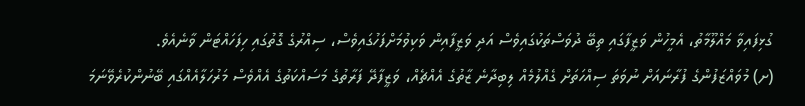ގުޅިފައިވާ މައްލޫމާތު، އެމީހުން ވަޒީފާގައި ތިބޭ ދުވަސްތަކުގައިވެސް އަދި ވަޒީފާއިން ވަކިވުމަށްފަހުގައިވެސް، ސިއްރުގެ ގޮތުގައި ހިފަހައްޓަން ވާނެއެވެ.
(ށ) މުވައްޒަފުންގެ ފުރާނައަށް ނުވަތަ ސިއްހަތަށް ގެއްލުމެއް ލިބިދާނެ ޒާތުގެ އެއްޗެއް، ވަޒީފާދޭ ފަރާތުގެ މަސައްކަތުގެ އެއްވެސް މަރުހަލާއެއްގައި ބޭނުންކުރެވޭނަމަ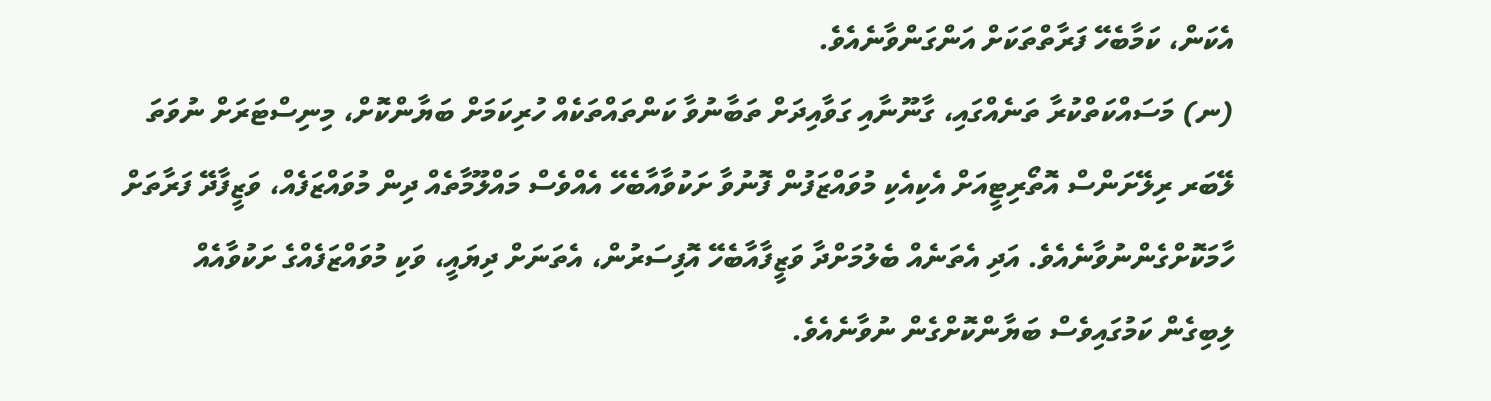އެކަން، ކަމާބެހޭ ފަރާތްތަކަށް އަންގަންވާނެއެވެ.
(ނ) މަސައްކަތްކުރާ ތަނެއްގައި، ގާނޫނާއި ގަވާއިދަށް ތަބާނުވާ ކަންތައްތަކެއް ހުރިކަމަށް ބަޔާންކޮށް، މިނިސްޓަރަށް ނުވަތަ ލޭބަރ ރިލޭށަންސް އޮތޯރިޓީއަށް އެކިއެކި މުވައްޒަފުން ފޮނުވާ ށަކުވާއާބެހޭ އެއްވެސް މައްލޫމާތެއް ދިން މުވައްޒަފެއް، ވަޒީފާދޭ ފަރާތަށް ހާމަކޮށްގެންނުވާނެއެވެ. އަދި އެތަނެއް ބެލުމަށްދާ ވަޒީފާއާބެހޭ އޮފިސަރުން، އެތަނަށް ދިޔައީ، ވަކި މުވައްޒަފެއްގެ ށަކުވާއެއް ލިބިގެން ކަމުގައިވެސް ބަޔާންކޮށްގެން ނުވާނެއެވެ.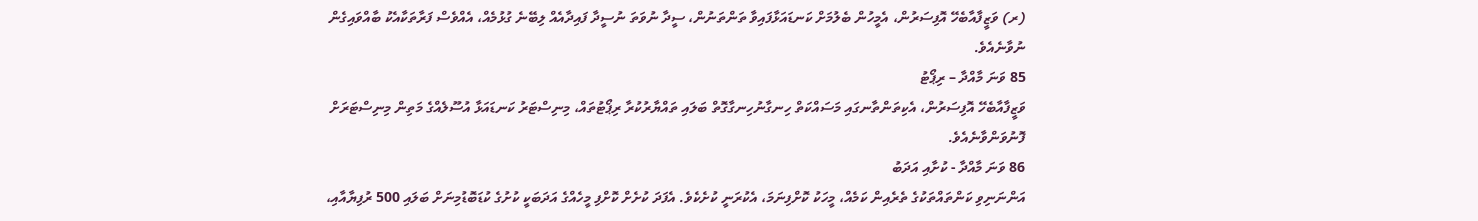(ރ) ވަޒީފާއާބެހޭ އޮފިސަރުން، އެމީހުން ބެލުމަށް ކަނޑައަޅާފައިވާ ތަންތަނުން، ސީދާ ނުވަތަ ނުސީދާ ފައިދާއެއް ލިބޭނެ ގުޅުމެއް، އެއްވެސް ފަރާތަކާއެކު ބާއްވައިގެން ނުވާނެއެވެ.
85 ވަނަ މާއްދާ – ރިޕޯޓު
ވަޒީފާއާބެހޭ އޮފިސަރުން، އެކިތަންތާނގައި މަސައްކަތް ހިނގާނުހިނގާގޮތް ބަލައި ތައްޔާރުކުރާ ރިޕޯޓުތައް، މިނިސްޓަރު ކަނޑައަޅާ އުސޫލެއްގެ މަތިން މިނިސްޓަރަށް ފޮނުވަންވާނެއެވެ.
86 ވަނަ މާއްދާ - ކުށާއި އަދަބު
އަންނަނިވި ކަންތައްތަކުގެ ތެރެއިން ކަމެއް، މީހަކު ކޮށްފިނަމަ، އެކުރަނީ ކުށެކެވެ. އެފަދަ ކުށެށް ކޮށްފި މީހެއްގެ އަދަބަކީ ކުށުގެ ކުޑަބޮޑުމިނަށް ބަލައި 500 ރުފިޔާއާއި،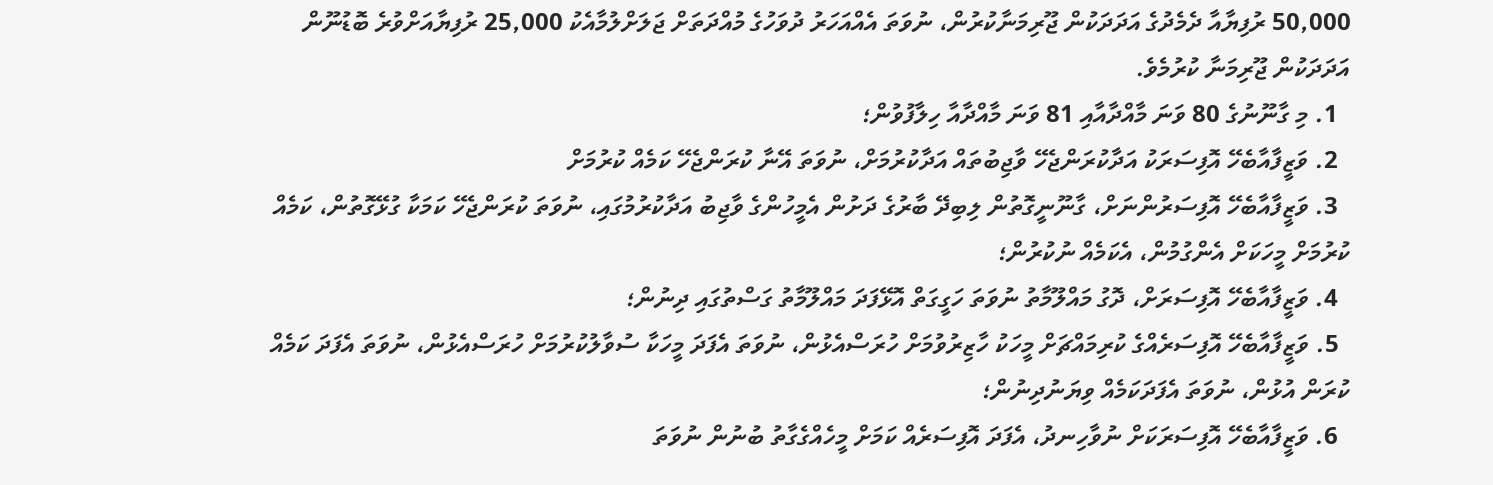50,000 ރުފިޔާއާ ދެމެދުގެ އަދަދަކުން ޖޫރިމަނާކުރުން، ނުވަތަ އެއްއަހަރު ދުވަހުގެ މުއްދަތަށް ޖަލަށްލުމާއެކު 25,000 ރުފިޔާއަށްވުރެ ބޮޑުނޫން އަދަދަކުން ޖޫރިމަނާ ކުރުމެވެ.
  1. މި ގާނޫނުގެ 80 ވަނަ މާއްދާއާއި 81 ވަނަ މާއްދާއާ ހިލާފުވުން؛
  2. ވަޒީފާއާބެހޭ އޮފިސަރަކު އަދާކުރަންޖެހޭ ވާޖިބުތައް އަދާކުރުމަށް، ނުވަތަ އޭނާ ކުރަންޖެހޭ ކަމެއް ކުރުމަށް
  3. ވަޒީފާއާބެހޭ އޮފިސަރުންނަށް، ގާނޫނީގޮތުން ލިބިދޭ ބާރުގެ ދަށުން އެމީހުންގެ ވާޖިބު އަދާކުރުމުގައި، ނުވަތަ ކުރަންޖެހޭ ކަމަކާ ގުޅޭގޮތުން، ކަމެއް ކުރުމަށް މީހަކަށް އެންގުމުން، އެކަމެއް ނުކުރުން؛
  4. ވަޒީފާއާބެހޭ އޮފިސަރަށް، ދޮގު މައްލޫމާތު ނުވަތަ ހަގީގަތް އޮޅޭފަދަ މައްލޫމާތު ގަސްތުގައި ދިނުން؛
  5. ވަޒީފާއާބެހޭ އޮފިސަރެއްގެ ކުރިމައްޗަށް މީހަކު ހާޒިރުވުމަށް ހުރަސްއެޅުން، ނުވަތަ އެފަދަ މީހަކާ ސުވާލުކުރުމަށް ހުރަސްއެޅުން، ނުވަތަ އެފަދަ ކަމެއް ކުރަން އުޅުން، ނުވަތަ އެފަދަކަމެއް ވިޔަނުދިނުން؛
  6. ވަޒީފާއާބެހޭ އޮފިސަރަކަށް ނުވާހިނދު، އެފަދަ އޮފިސަރެއް ކަމަށް މީހެއްގެގާތު ބުނުން ނުވަތަ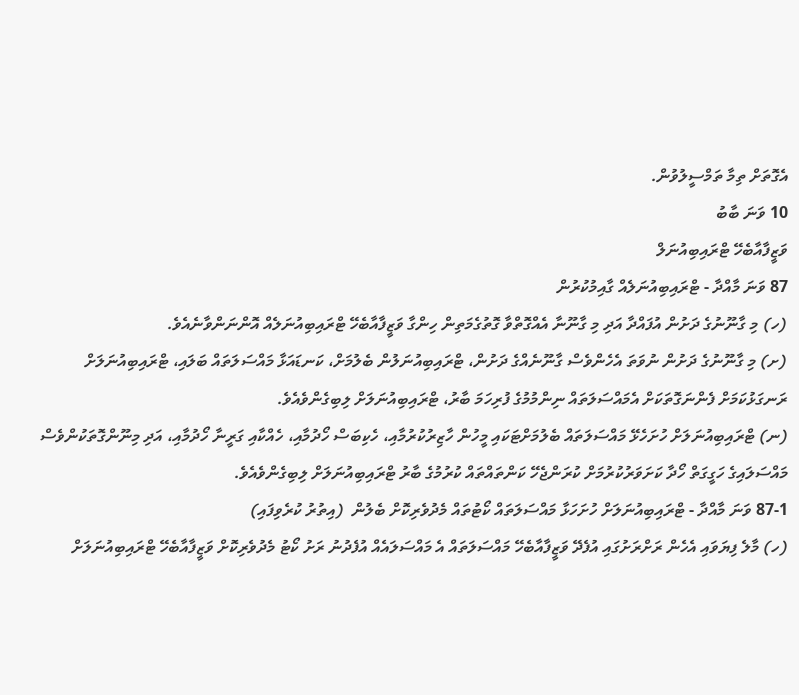އެގޮތަށް ތިމާ ތަމްސީލުވުން.
10 ވަނަ ބާބު
ވަޒީފާއާބެހޭ ޓްރައިބިއުނަލް
87 ވަނަ މާއްދާ - ޓްރައިބިއުނަލެއް ގާއިމުކުރުން
(ހ) މި ގާނޫނުގެ ދަށުން އުފައްދާ އަދި މި ގާނޫނާ އެއްގޮތްވާ ގޮތުގެމަތިން ހިންގާ ވަޒީފާއާބެހޭ ޓްރައިބިއުނަލެއް އޮންނަންވާނެއެވެ.
(ށ) މި ގާނޫނުގެ ދަށުން ނުވަތަ އެހެންވެސް ގާނޫނެއްގެ ދަށުން، ޓްރައިބިއުނަލުން ބެލުމަށް، ކަނޑައަޅާ މައްސަލަތައް ބަލައި، ޓްރައިބިއުނަލަށް ރަނގަޅުކަމަށް ފެންނަގޮތަކަށް އެމައްސަލަތައް ނިންމުމުގެ ފުރިހަމަ ބާރު، ޓްރައިބިއުނަލަށް ލިބިގެންވެއެވެ.
(ނ) ޓްރައިބިއުނަލަށް ހުށަހެޅޭ މައްސަލަތައް ބެލުމަށްޓަކައި މީހުން ހާޒިރުކުރުމާއި، ހެކިބަސް ހޯދުމާއި، ހެއްކާއި ގަރީނާ ހޯދުމާއި، އަދި މިނޫންގޮތަކުންވެސް މައްސަލައިގެ ހަގީގަތް ހޯދާ ކަށަވަރުކުރުމަށް ކުރަންޖެހޭ ކަންތައްތައް ކުރުމުގެ ބާރު ޓްރައިބިއުނަލަށް ލިބިގެންވެއެވެ.
87-1 ވަނަ މާއްދާ - ޓްރައިބިއުނަލަށް ހުށަހަޅާ މައްސަލަތައް ކޯޓުތައް މެދުވެރިކޮށް ބެލުން  (އިތުރު ކުރެވިފައި)
(ހ) މާލެ ފިޔަވައި އެހެން ރަށްރަށުގައި އުފެދޭ ވަޒީފާއާބެހޭ މައްސަލަތައް އެ މައްސަލައެއް އުފެދުނު ރަށު ކޯޓު މެދުވެރިކޮށް ވަޒީފާއާބެހޭ ޓްރައިބިއުނަލަށް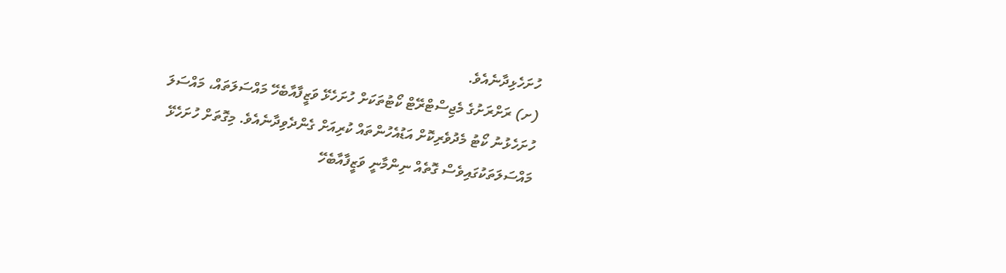ހުށަހެޅިދާނެއެވެ.
(ށ) ރަށްރަށުގެ މެޖިސްޓްރޭޓް ކޯޓުތަކަށް ހުށަހެޅޭ ވަޒީފާއާބެހޭ މައްސަލަތައް، މައްސަލަ ހުށަހެޅުނު ކޯޓު މެދުވެރިކޮށް އަޑުއެހުންތައް ކުރިއަށް ގެންދެވިދާނެއެވެ. މިގޮތަށް ހުށަހެޅޭ މައްސަލަތަކުގައިވެސް ގޮތެއް ނިންމާނީ ވަޒީފާއާބެހޭ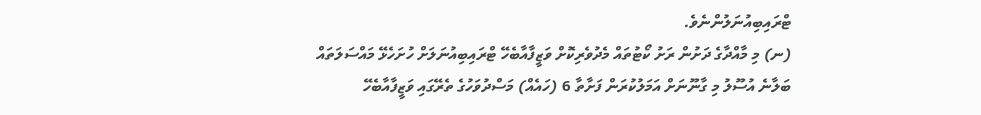ޓްރައިބިއުނަލުންނެވެ.
(ނ) މި މާއްދާގެ ދަށުން ރަށު ކޯޓުތައް މެދުވެރިކޮށް ވަޒީފާއާބެހޭ ޓްރައިބިއުނަލަށް ހުށަހެޅޭ މައްސަލަތައް ބަލާނެ އުސޫލު މި ގާނޫނަށް އަމަލުކުރަން ފަށާތާ 6 (ހައެއް) މަސްދުވަހުގެ ތެރޭގައި ވަޒީފާއާބެހޭ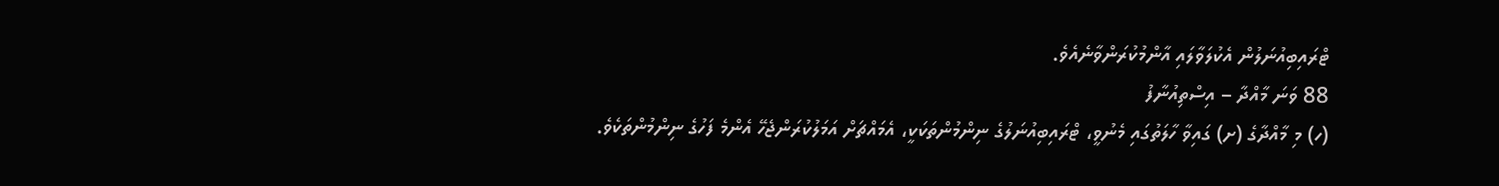ޓްރައިބިއުނަލުން އެކުލަވާލައި އާންމުކުރަންވާނެއެވެ.
88 ވަނަ މާއްދާ – އިސްތިއުނާފު
(ހ) މި މާއްދާގެ (ށ) ގައިވާ ހާލަތުގައި މެނުވީ، ޓްރައިބިއުނަލުގެ ނިންމުންތަކަކީ، އެމައްޗަށް އަމަލުކުރަންޖެހޭ އެންމެ ފަހުގެ ނިންމުންތަކެވެ.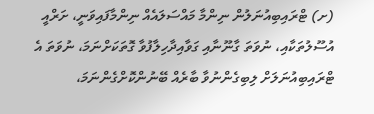(ށ) ޓްރައިބިއުނަލުން ނިންމާ މައްސަލައެއް ނިންމާފައިވަނީ، ށަރްއީ އުސޫލުތަކާއި، ނުވަތަ ގާނޫނާއި ގަވާއިދާހިލާފުވާ ގޮތަކަށްނަމަ، ނުވަތަ އެ ޓްރައިބިއުނަލަށް ލިބިގެންނުވާ ބާރެއް ބޭނުންކޮށްގެންނަމަ،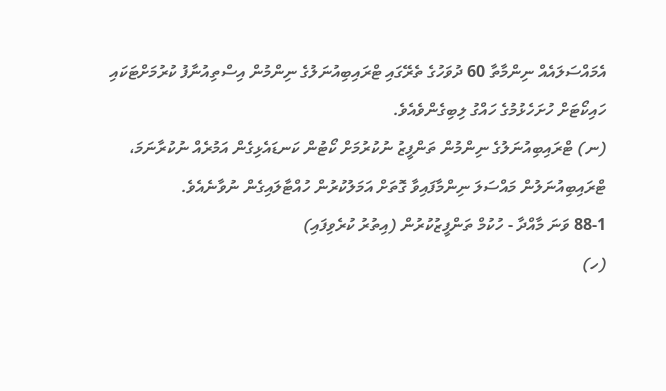އެމައްސަލައެއް ނިންމާތާ 60 ދުވަހުގެ ތެރޭގައި ޓްރައިބިއުނަލުގެ ނިންމުން އިސްތިއުނާފު ކުރުމަށްޓަކައި ހައިކޯޓަށް ހުށަހެޅުމުގެ ހައްގު ލިބިގެންވެއެވެ.
(ނ) ޓްރައިބިއުނަލުގެ ނިންމުން ތަންފީޒު ނުކުރުމަށް ކޯޓުން ކަނޑައެޅިގެން އަމުރެއް ނުކުރާނަމަ، ޓްރައިބިއުނަލުން މައްސަލަ ނިންމާފައިވާ ގޮތަށް އަމަލުކުރުން ހުއްޓާލައިގެން ނުވާނެއެވެ.
88-1 ވަނަ މާއްދާ - ހުކުމް ތަންފީޒުކުރުން (އިތުރު ކުރެވިފައި)
(ހ)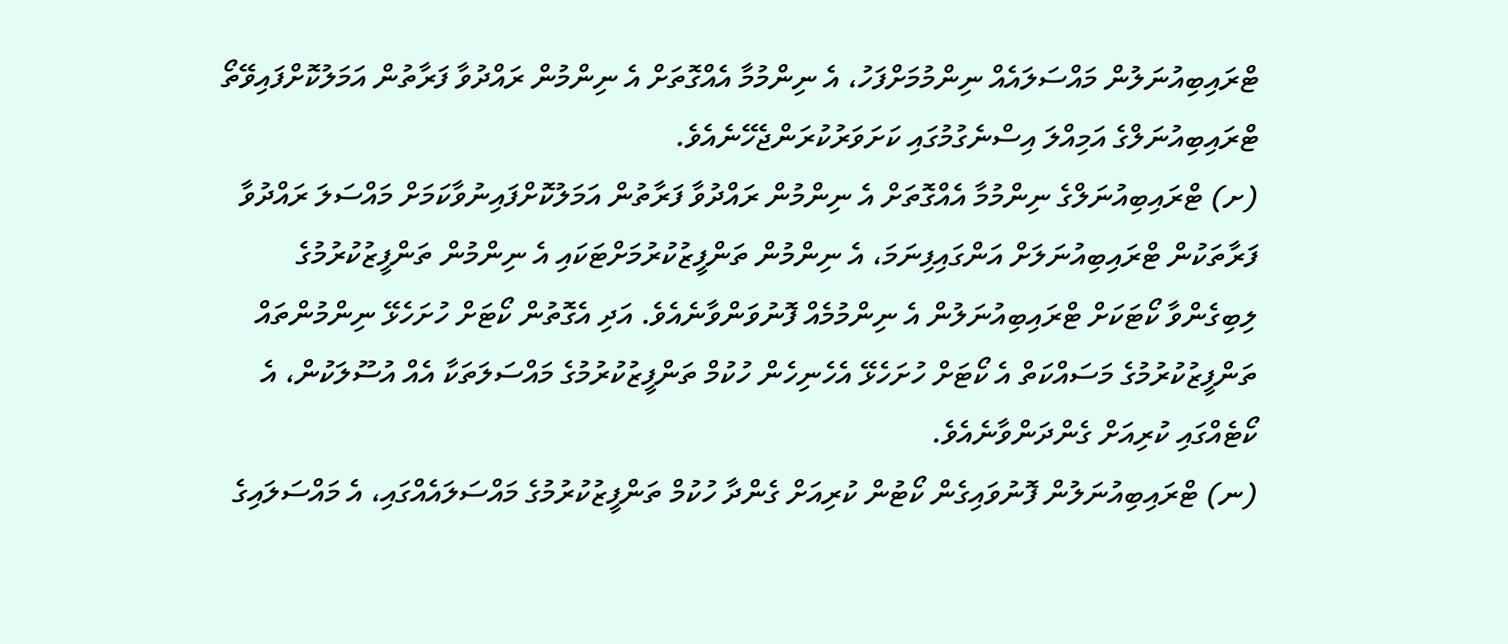ޓްރައިބިއުނަލުން މައްސަލައެއް ނިންމުމަށްފަހު، އެ ނިންމުމާ އެއްގޮތަށް އެ ނިންމުން ރައްދުވާ ފަރާތުން އަމަލުކޮށްފައިވޭތޯ ޓްރައިބިއުނަލްގެ އަމިއްލަ އިސްނެގުމުގައި ކަށަވަރުކުރަންޖެހޭނެއެވެ.
(ށ) ޓްރައިބިއުނަލްގެ ނިންމުމާ އެއްގޮތަށް އެ ނިންމުން ރައްދުވާ ފަރާތުން އަމަލުކޮށްފައިނުވާކަމަށް މައްސަލަ ރައްދުވާ ފަރާތަކުން ޓްރައިބިއުނަލަށް އަންގައިފިނަމަ، އެ ނިންމުން ތަންފީޒުކުރުމަށްޓަކައި އެ ނިންމުން ތަންފީޒުކުރުމުގެ ލިބިގެންވާ ކޯޓަކަށް ޓްރައިބިއުނަލުން އެ ނިންމުމެއް ފޮނުވަންވާނެއެވެ. އަދި އެގޮތުން ކޯޓަށް ހުށަހެޅޭ ނިންމުންތައް ތަންފީޒުކުރުމުގެ މަސައްކަތް އެ ކޯޓަށް ހުށަހެޅޭ އެހެނިހެން ހުކުމް ތަންފީޒުކުރުމުގެ މައްސަލަތަކާ އެއް އުސޫލަކުން، އެ ކޯޓެއްގައި ކުރިއަށް ގެންދަންވާނެއެވެ.
(ނ) ޓްރައިބިއުނަލުން ފޮނުވައިގެން ކޯޓުން ކުރިއަށް ގެންދާ ހުކުމް ތަންފީޒުކުރުމުގެ މައްސަލައެއްގައި، އެ މައްސަލައިގެ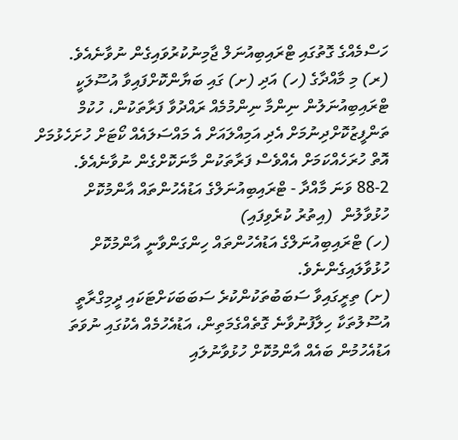ހަސްމެއްގެ ގޮތުގައި ޓްރައިބިއުނަލް ޖާމިނުކުރުވައިގެން ނުވާނެއެވެ.
(ރ) މި މާއްދާގެ (ހ) އަދި (ށ) ގައި ބަޔާންކޮށްފައިވާ އުސޫލަކީ ޓްރައިބިއުނަލުން ނިންމާ ނިންމުމެއް ރައްދުވާ ފަރާތަކުން، ހުކުމް ތަންފީޒުކޮށްދިނުމަށް އެދި އަމިއްލައަށް އެ މައްސަލައެއް ކޯޓަށް ހުށަހެޅުމަށް އޮތް ހުރަހެއްކަމަށް އެއްވެސް ފަރާތަކުން މާނަކޮށްގެން ނުވާނެއެވެ.
88-2 ވަނަ މާއްދާ - ޓްރައިބިއުނަލްގެ އަޑުއެހުންތައް އާންމުކޮށް ހުޅުވާލުން  (އިތުރު ކުރެވިފައި)
(ހ) ޓްރައިބިއުނަލްގެ އަޑުއެހުންތައް ހިންގަންވާނީ އާންމުކޮށް ހުޅުވާލައިގެންނެވެ.
(ށ) ތިރީގައިވާ ސަބަބުތަކުންކުރެ ސަބަބަކަށްޓަކައި ދީމިގްރާތީ އުސޫލުތަކާ ހިލާފުނުވާނެ ގޮތެއްގެމަތިން، އަޑުއެހުމެއް އެކުގައި ނުވަތަ އަޑުއެހުމުން ބައެއް އާންމުކޮށް ހުޅުވާނުލައި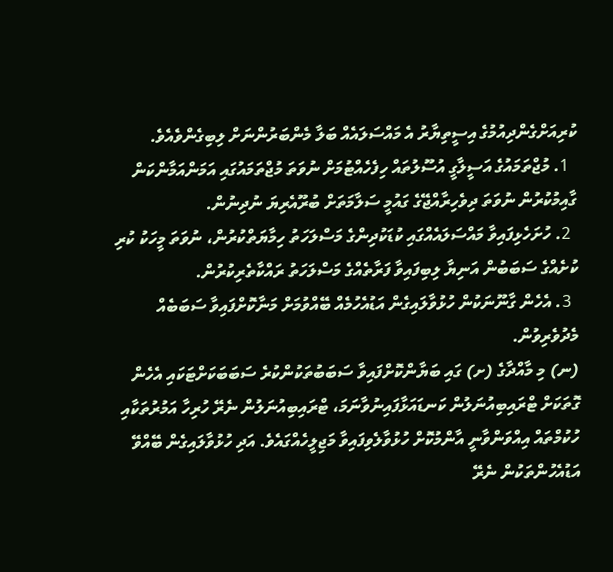ކުރިއަށްގެންދިއުމުގެ އިސީތިޔާރު އެ މައްސަލައެއް ބަލާ މެންބަރުންނަށް ލިބިގެންވެއެވެ.
  1. މުޖްތަމައުގެ އަސީލާގީ އުސޫލުތައް ހިފެހެއްޓުމަށް ނުވަތަ މުޖްތަމައުގައި އަމަންއަމާންކަން ގާއިމުކުރުން ނުވަތަ ދިވެހިރާއްޖޭގެ ގައުމީ ސަލާމަތަށް ބުރޫއެރިޔަ ނުދިނުން.
  2. ހުށަހެޅިފައިވާ މައްސަލައެއްގައި ކުޑަކުދިންގެ މަސްލަހަތު ހިމާޔަތްކުރުން، ނުވަތަ މީހަކު ކުރި ކުށެއްގެ ސަބަބުން އަނިޔާ ލިބިފައިވާ ފަރާތެއްގެ މަސްލަހަތު ރައްކާތެރިކުރުން.
  3. އެހެން ގާނޫނަކުން ހުޅުވާލައިގެން އަޑުއެހުމެއް ބޭއްވުމަށް މަނާކޮށްފައިވާ ސަބަބެއް މެދުވެރިވުން.
(ނ) މި މާއްދާގެ (ށ) ގައި ބަޔާންކޮށްފައިވާ ސަބަބުތަކުންކުރެ ސަބަބަކަށްޓަކައި އެހެން ގޮތަކަށް ޓްރައިބިއުނަލުން ކަނޑައަޅާފައިނުވާނަމަ، ޓްރައިބިއުނަލުން ނެރޭ ހުރިހާ އަމުރުތަކާއި ހުކުމްތައް އިއްވަންވާނީ އާންމުކޮށް ހުޅުވާލެވިފައިވާ މަޖިލީހެއްގައެވެ. އަދި ހުޅުވާލައިގެން ބޭއްވޭ އަޑުއެހުންތަކުން ނެރޭ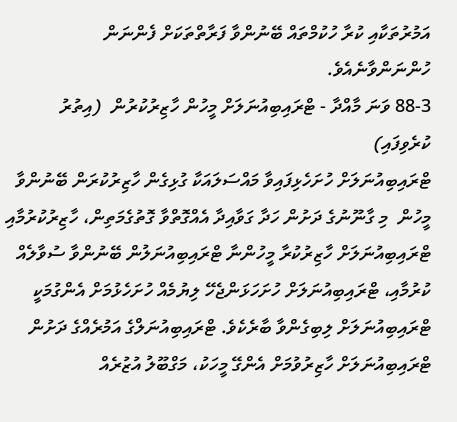އަމުރުތަކާއި ކުރާ ހުކުމްތައް ބޭނުންވާ ފަރާތްތަކަށް ފެންނަން ހުންނަންވާނެއެވެ.
88-3 ވަނަ މާއްދާ - ޓްރައިބިއުނަލަށް މީހުން ހާޒިރުކުރުން  (އިތުރު ކުރެވިފައި)
ޓްރައިބިއުނަލަށް ހުށަހެޅިފައިވާ މައްސަލައަކާ ގުޅިގެން ހާޒިރުކުރަން ބޭނުންވާ މީހުން  މި ގާނޫނުގެ ދަށުން ހަދާ ގަވާއިދާ އެއްގޮތްވާ ގޮތުގެމަތިން، ހާޒިރުކުރުމާއި ޓްރައިބިއުނަލަށް ހާޒިރުކުރާ މީހުންނާ ޓްރައިބިއުނަލުން ބޭނުންވާ ސުވާލެއް ކުރުމާއި، ޓްރައިބިއުނަލަށް ހުށަހަޅަންޖެހޭ ލިޔުމެއް ހުށަހެޅުމަށް އެންގުމަކީ ޓްރައިބިއުނަލަށް ލިބިގެންވާ ބާރެކެވެ. ޓްރައިބިއުނަލްގެ އަމުރެއްގެ ދަށުން ޓްރައިބިއުނަލަށް ހާޒިރުވުމަށް އެންގޭ މީހަކު، މަގްބޫލު އުޒުރެއް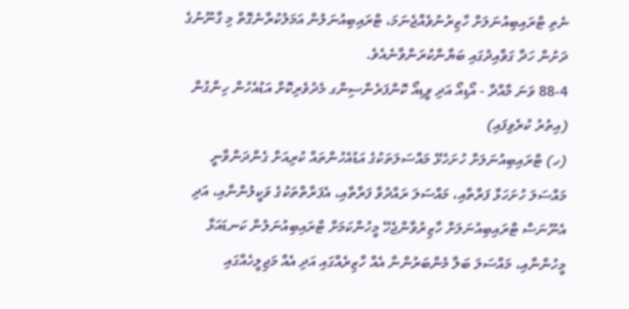ނެތި ޓްރައިބިއުނަލަށް ހާޒިރުނުވެއްޖެނަމަ، ޓްރައިބިއުނަލުން އަމަލުކުރާނެގޮތް މި ގާނޫނުގެ ދަށުން ހަދާ ގަވާއިދުގައި ބަޔާންކުރަންވާނެއެވެ.
88-4 ވަނަ މާއްދާ - އޯޑިއޯ އަދި ވީޑިއޯ ކޮންފަރެންސިންގ މެދުވެރިކޮށް އަޑުއެހުން ހިންގުން (އިތުރު ކުރެވިފައި)
(ހ) ޓްރައިބިއުނަލަށް ހުށަހެޅޭ މައްސަލަތަކުގެ އަޑުއެހުންތައް ކުރިއަށް ގެންދަންވާނީ މައްސަލަ ހުށަހަޅާ ފަރާތާއި، މައްސަލަ ރައްދުވާ ފަރާތާއި، އެފަރާތްތަކުގެ ވަކީލުންނާއި، އަދި އެނޫނަސް ޓްރައިބިއުނަލަށް ހާޒިރުވާންޖެހޭ މީހުންކަމަށް ޓްރައިބިއުނަލުން ކަނޑައަޅާ މީހުންނާއި، މައްސަލަ ބަލާ މެންބަރުންނާ އެއް ހާޒިރެއްގައި އަދި އެއް މަޖިލީހެއްގައި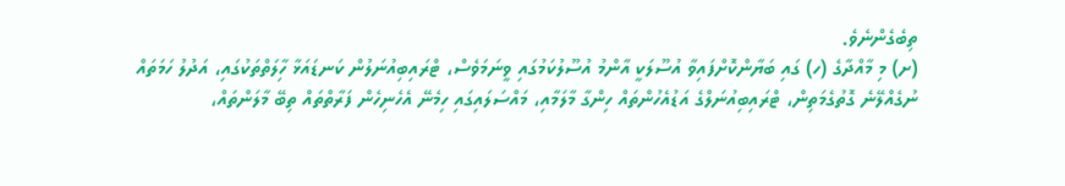ތިބެގެންނެވެ.
(ށ) މި މާއްދާގެ (ހ) ގައި ބަޔާންކޮށްފައިވާ އުސޫލަކީ އާންމު އުސޫލުކަމުގައި ވީނަމަވެސް، ޓްރައިބިއުނަލުން ކަނޑައަޅާ ހިާލަތްތަކުގައި، އަދުލު ހަމަތައް ނުގެއްލޭނެ ގޮތުގެމަތިން، ޓްރައިބިއުނަލްގެ އަޑުއެހުންތައް ހިންގާ މާލަމާއި، މައްސަލައިގައި ހިމެނޭ އެހެނިހެން ފަރާތްތައް ތިބޭ މާލަންތައް،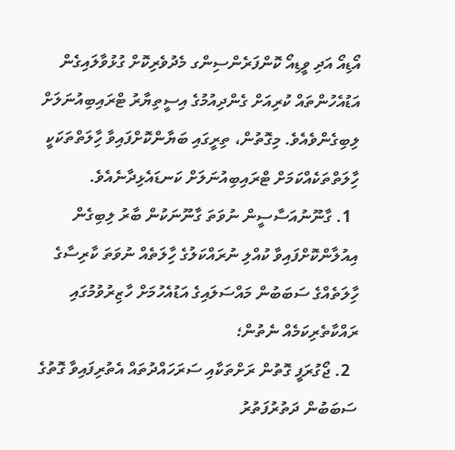އޯޑިއޯ އަދި ވީޑިއޯ ކޮންފަރެންސިންގ މެދުވެރިކޮށް ގުޅުވާލައިގެން އަޑުއެހުންތައް ކުރިއަށް ގެންދިއުމުގެ އިސީތިޔާރު ޓްރައިބިއުނަލަށް ލިބިގެންވެއެވެ. މިގޮތުން، ތިރީގައި ބަޔާންކޮށްފައިވާ ހިާލަތްތަކަކީ ހިާލަތްތަކެއްކަމަށް ޓްރައިބިއުނަލަށް ކަނޑައެޅިދާނެއެވެ.
  1. ގާނޫނުއަސާސީން ނުވަތަ ގާނޫނަކުން ބާރު ލިބިގެން އިއުލާންކޮށްފައިވާ ކުއްލި ނުރައްކަލުގެ ހިާލަތެއް ނުވަތަ ކާރިސާގެ ހިާލަތެއްގެ ސަބަބުން މައްސަލައިގެ އަޑުއެހުމަށް ހާޒިރުވުމުގައި ރައްކާތެރިކަމެއް ނެތުން؛
  2. ޖޯގުރަފީ ގޮތުން ރަށްތަކާއި ސަރަހައްދުތައް އެތުރިފައިވާ ގޮތުގެ ސަބަބުން ދަތުރުފަތުރު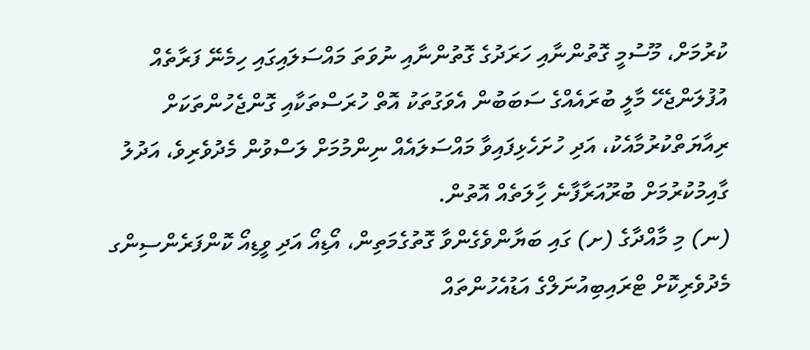ކުރުމަށް، މޫސުމީ ގޮތުންނާއި ހަރަދުގެ ގޮތުންނާއި ނުވަތަ މައްސަލައިގައި ހިމެނޭ ފަރާތެއް އުފުލަންޖެހޭ މާލީ ބުރައެއްގެ ސަބަބުން އެވަގުތަކު އޮތް ހުރަސްތަކާއި ގޮންޖެހުންތަކަށް ރިއާޔަތްކުރުމާއެކު، އަދި ހުށަހެޅިފައިވާ މައްސަލައެއް ނިންމުމަށް ލަސްވުން މެދުވެރިވެ، އަދުލު ގާއިމުކުރުމަށް ބުރޫއަރާފާނެ ހިާލަތެއް އޮތުން.
(ނ) މި މާއްދާގެ (ށ) ގައި ބަޔާންވެގެންވާ ގޮތުގެމަތިން، އޯޑިއޯ އަދި ވީޑިއޯ ކޮންފަރެންސިންގ މެދުވެރިކޮށް ޓްރައިބިއުނަލްގެ އަޑުއެހުންތައް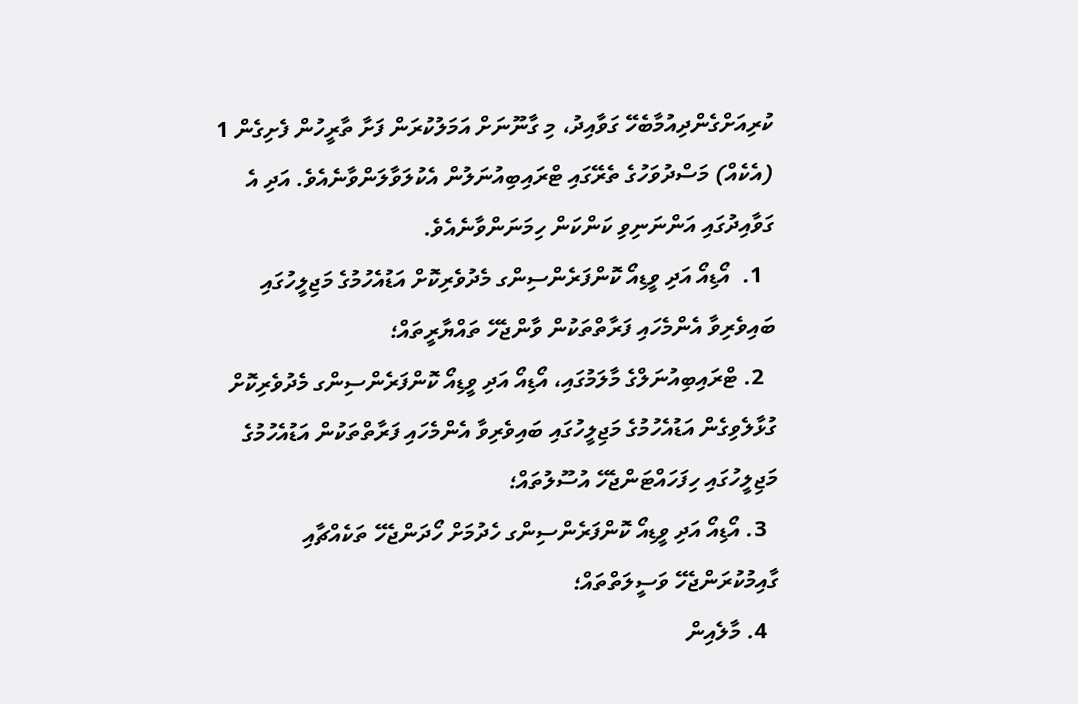ކުރިއަށްގެންދިއުމާބެހޭ ގަވާއިދު، މި ގާނޫނަށް އަމަލުކުރަން ފަށާ ތާރީހުން ފެށިގެން 1 (އެކެއް) މަސްދުވަހުގެ ތެރޭގައި ޓްރައިބިއުނަލުން އެކުލަވާލަންވާނެއެވެ. އަދި އެ ގަވާއިދުގައި އަންނަނިވި ކަންކަން ހިމަނަންވާނެއެވެ.
  1.  އޯޑިއޯ އަދި ވީޑިއޯ ކޮންފަރެންސިންގ މެދުވެރިކޮށް އަޑުއެހުމުގެ މަޖިލީހުގައި ބައިވެރިވާ އެންމެހައި ފަރާތްތަކުން ވާންޖެހޭ ތައްޔާރީތައް؛
  2. ޓްރައިބިއުނަލްގެ މާލަމުގައި، އޯޑިއޯ އަދި ވީޑިއޯ ކޮންފަރެންސިންގ މެދުވެރިކޮށް ގުޅާލެވިގެން އަޑުއެހުމުގެ މަޖިލީހުގައި ބައިވެރިވާ އެންމެހައި ފަރާތްތަކުން އަޑުއެހުމުގެ މަޖިލީހުގައި ހިފަހައްޓަންޖެހޭ އުސޫލުތައް؛
  3. އޯޑިއޯ އަދި ވީޑިއޯ ކޮންފަރެންސިންގ ހެދުމަށް ހޯދަންޖެހޭ ތަކެއްޗާއި ގާއިމުކުރަންޖެހޭ ވަސީލަތްތައް؛
  4. މާލެއިން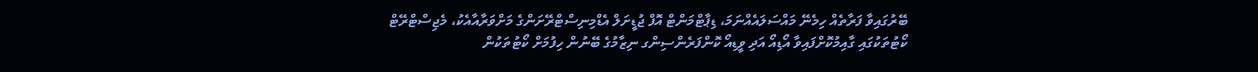ބޭރުގައިވާ ފަރާތެއް ހިމެނޭ މައްސަލައެއްނަމަ، ޑިޕާޓްމަންޓް އޮފް ޖުޑީށަލް އެޑްމިނިސްޓްރޭށަންގެ މަށްވަރާއާއެކު، މެޖިސްޓްރޭޓް ކޯޓުތަކުގައި ގާއިމުކޮށްފައިވާ އޯޑިއޯ އަދި ވީޑިއޯ ކޮންފަރެންސިންގ ނިޒާމުގެ ބޭނުން ހިފުމަށް ކޯޓުތަކުން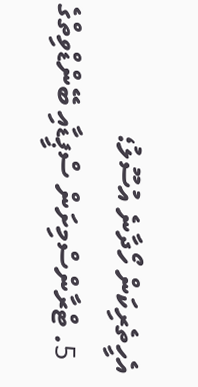އެހީތެރިކަން ހޯދާނެ އުސޫލު؛
  5. ޓްރާންސްމިށަން ސްޕީޑާއި ބޭންޑްވިތްގެ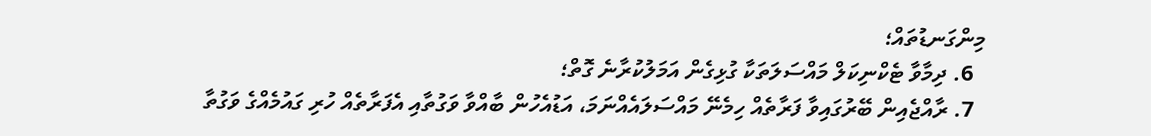މިންގަނޑުތައް؛
  6. ދިމާވާ ޓެކްނިކަލް މައްސަލަތަކާ ގުޅިގެން އަމަލުކުރާނެ ގޮތް؛
  7. ރާއްޖެއިން ބޭރުގައިވާ ފަރާތެއް ހިމެނޭ މައްސަލައެއްނަމަ، އަޑުއެހުން ބާއްވާ ވަގުތާއި އެފަރާތެއް ހުރި ގައުމެއްގެ ވަގުތާ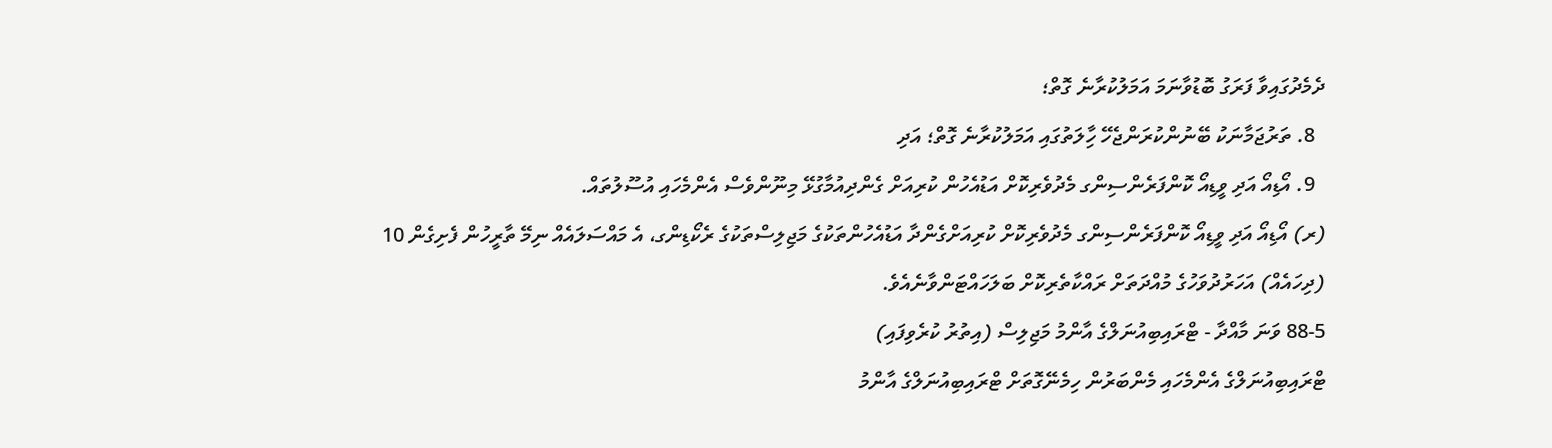ދެމެދުގައިވާ ފަރަގު ބޮޑުވާނަމަ އަމަލުކުރާނެ ގޮތް؛
  8. ތަރުޖަމާނަކު ބޭނުންކުރަންޖެހޭ ހިާލަތުގައި އަމަލުކުރާނެ ގޮތް؛ އަދި
  9. އޯޑިއޯ އަދި ވީޑިއޯ ކޮންފަރެންސިންގ މެދުވެރިކޮށް އަޑުއެހުން ކުރިއަށް ގެންދިއުމާގުޅޭ މިނޫންވެސް އެންމެހައި އުސޫލުތައް.
(ރ) އޯޑިއޯ އަދި ވީޑިއޯ ކޮންފަރެންސިންގ މެދުވެރިކޮށް ކުރިއަށްގެންދާ އަޑުއެހުންތަކުގެ މަޖިލިސްތަކުގެ ރެކޯޑިންގ، އެ މައްސަލައެއް ނިމޭ ތާރީހުން ފެށިގެން 10 (ދިހައެއް) އަހަރުދުވަހުގެ މުއްދަތަށް ރައްކާތެރިކޮށް ބަލަހައްޓަންވާނެއެވެ.
88-5 ވަނަ މާއްދާ - ޓްރައިބިއުނަލްގެ އާންމު މަޖިލިސް (އިތުރު ކުރެވިފައި)
ޓްރައިބިއުނަލްގެ އެންމެހައި މެންބަރުން ހިމެނޭގޮތަށް ޓްރައިބިއުނަލްގެ އާންމު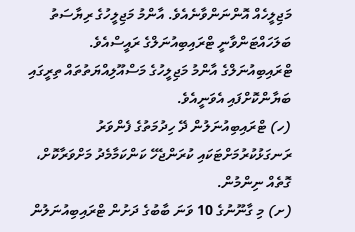މަޖިލީހެއް އޮންނަންވާނެއެވެ. އާންމު މަޖިލީހުގެ ރިޔާސަތު ބަލަހައްޓަންވާނީ ޓްރައިބިއުނަލްގެ ރައީސްއެވެ. ޓްރައިބިއުނަލްގެ އާންމު މަޖިލީހުގެ މަސްއޫލިއްޔަތުތައް ތިރީގައި ބަޔާންކޮށްފައި އެވަނީއެވެ.
(ހ) ޓްރައިބިއުނަލުން ދޭ ހިދުމަތުގެ ފެންވަރު ރަނގަޅުކުރުމަށްޓަކައި ކުރަންޖެހޭ ކަންކަމާމެދު މަށްވަރާކޮށް، ގޮތެއް ނިންމުން.
(ށ) މި ގާނޫނުގެ 10 ވަނަ ބާބުގެ ދަށުން ޓްރައިބިއުނަލުން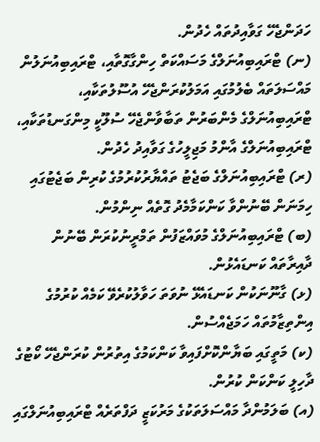ހަދަންޖެހޭ ގަވާއިދުތައް ހެދުން.
(ނ) ޓްރައިބިއުނަލްގެ މަސައްކަތް ހިންގާގޮތާއި، ޓްރައިބިއުނަލުން މައްސަލަތައް ބެލުމުގައި އަމަލުކުރަންޖެހޭ އުސޫލުތަކާއި، ޓްރައިބިއުނަލްގެ މެންބަރުން ތަބާވާންޖެހޭ ސުލޫކީ މިންގަނޑުތަކާއި، ޓްރައިބިއުނަލްގެ އާންމު މަޖިލީހުގެ ގަވާއިދު ހެދުން.
(ރ) ޓްރައިބިއުނަލްގެ ބަޖެޓު ތައްޔާރުކުރުމުގެ ކުރިން ބަޖެޓުގައި ހިމަނަން ބޭނުންވާ ކަންކަމާމެދު ގޮތެއް ނިންމުން.
(ބ) ޓްރައިބިއުނަލްގެ މުވައްޒަފުން ތަމްރީނުކުރަން ބޭނުން ދާއިރާތައް ކަނޑައެޅުން.
(ޅ) ގާނޫނަކުން ކަނޑައެޅޭ ނުވަތަ ހަވާލުކުރެވޭ ކަމެއް ކުރުމުގެ އިންތިޒާމުތައް ހަމަޖެއްސުން.
(ކ) މަތީގައި ބަޔާންކޮށްފައިވާ ކަންކަމުގެ އިތުރުން ކުރަންޖެހޭ ކޯޓުގެ ދާހިލީ ކަންކަން ކުރުން.
(އ) ބަލަމުންދާ މައްސަލަތަކުގެ މަރުކަޒީ ދަފްތަރެއް ޓްރައިބިއުނަލްގައި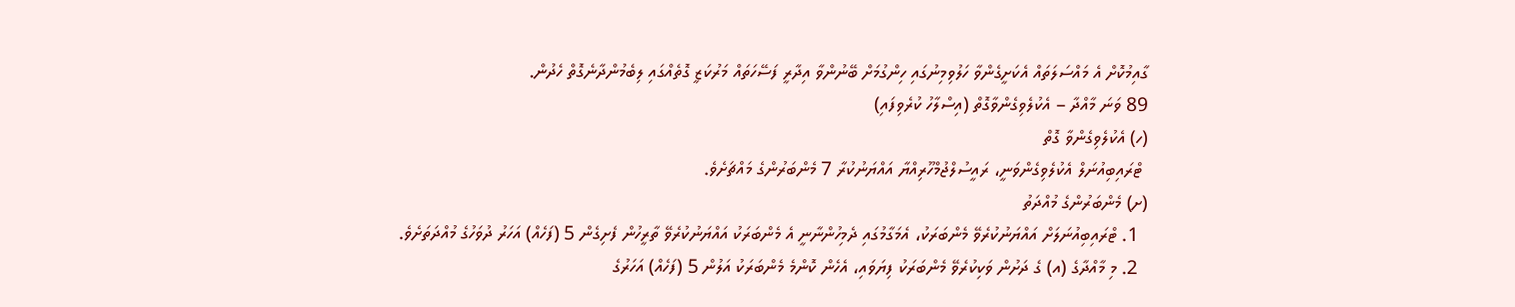ގާއިމުކޮށް އެ މައްސަލަތައް އެކަށީގެންވާ ހަލުވިމިނުގައި ހިންގުމަށް ބޭނުންވާ އިދާރީ ފަސޭހަތައް މަރުކަޒީ ގޮތެއްގައި ލިބެމުންދާނެގޮތް ހެދުން.
89 ވަނަ މާއްދާ – އެކުލެވިގެންވާގޮތް (އިސްލާހު ކުރެވިފައި)
(ހ) އެކުލެވިގެންވާ ގޮތް
 ޓްރައިބިއުނަލް އެކުލެވިގެންވަނީ، ރައީސުލްޖުމްހޫރިއްޔާ އައްޔަނުކުރާ 7 މެންބަރުންގެ މައްޗަށެވެ.
(ށ) މެންބަރުންގެ މުއްދަތު
  1. ޓްރައިބިއުނަލަށް އައްޔަނުކުރެވޭ މެންބަރަކު، އެމަގާމުގައި ދެމިހުންނާނީ އެ މެންބަރަކު އައްޔަނުކުރެވޭ ތާރީހުން ފެށިގެން 5 (ފަހެއް) އަހަރު ދުވަހުގެ މުއްދަތަށެވެ.
  2. މި މާއްދާގެ (އ) ގެ ދަށުން ވަކިކުރެވޭ މެންބަރަކު ފިޔަވައި، އެހެން ކޮންމެ މެންބަރަކު އަލުން 5 (ފަހެއް) އަހަރުގެ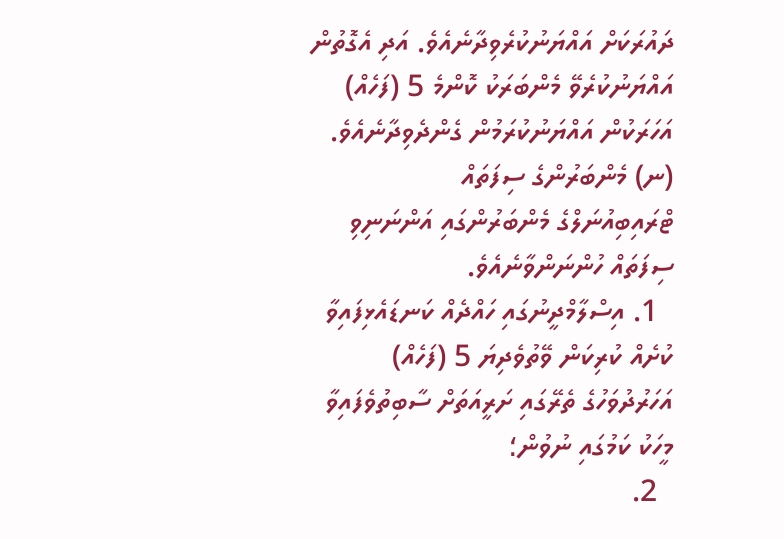ދައުރަކަށް އައްޔަނުކުރެވިދާނެއެވެ. އަދި އެގޮތުން އައްޔަނުކުރެވޭ މެންބަރަކު ކޮންމެ 5 (ފަހެއް) އަހަރަކުން އައްޔަނުކުރަމުން ގެންދެވިދާނެއެވެ.
(ނ) މެންބަރުންގެ ސިފަތައް
ޓްރައިބިއުނަލްގެ މެންބަރުންގައި އަންނަނިވި ސިފަތައް ހުންނަންވާނެއެވެ.
  1. އިސްލާމްދީނުގައި ހައްދެއް ކަނޑައެޅިފައިވާ ކުށެއް ކުރިކަން ވޭތުވެދިޔަ 5 (ފަހެއް) އަހަރުދުވަހުގެ ތެރޭގައި ށަރީއަތަށް ސާބިތުވެފައިވާ މީހަކު ކަމުގައި ނުވުން؛
  2.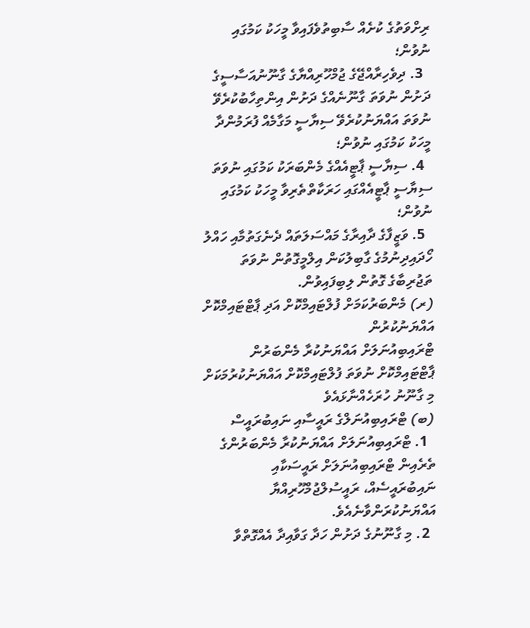ރިށްވަތުގެ ކުށެއް ސާބިތުވެފައިވާ މީހަކު ކަމުގައި ނުވުން؛
  3. ދިވެހިރާއްޖޭގެ ޖުމްހޫރިއްޔާގެ ގާނޫނުއަސާސީގެ ދަށުން ނުވަތަ ގާނޫނެއްގެ ދަށުން އިންތިހާބުކުރެވޭ ނުވަތަ އައްޔަނުކުރެވޭ ސިޔާސީ މަގާމެއް ފުރަމުންދާ މީހަކު ކަމުގައި ނުވުން؛
  4. ސިޔާސީ ޕާޓީއެއްގެ މެންބަރަކު ކަމުގައި ނުވަތަ ސިޔާސީ ޕާޓީއެއްގައި ހަރަކާތްތެރިވާ މީހަކު ކަމުގައި ނުވުން؛
  5. ވަޒީފާގެ ދާއިރާގެ މައްސަލަތައް ދެނެގަތުމާއި ހައްލު ހޯދައިދިނުމުގެ ގާބިލުކަން އިލްމީގޮތުން ނުވަތަ ތަޖުރިބާގެ ގޮތުން ލިބިފައިވުން.
(ރ) މެންބަރުކަމަށް ފުލްޓައިމްކޮށް އަދި ޕާޓްޓައިމްކޮށް އައްޔަނުކުރުން
ޓްރައިބިއުނަލަށް އައްޔަނުކުރާ މެންބަރުން ޕާޓްޓައިމްކޮށް ނުވަތަ ފުލްޓައިމްކޮށް އައްޔަނުކުރުމަކަށް މި ގާނޫނު ހުރަހެއްނާޅައެވެ
(ބ) ޓްރައިބިއުނަލްގެ ރައީސާއި ނައިބުރައީސް
  1. ޓްރައިބިއުނަލަށް އައްޔަނުކުރާ މެންބަރުންގެ ތެރެއިން ޓްރައިބިއުނަލަށް ރައީސަކާއި ނައިބުރައީސެއް، ރައީސުލްޖުމްހޫރިއްޔާ އައްޔަނުކުރަންވާނެއެވެ.
  2. މި ގާނޫނުގެ ދަށުން ހަދާ ގަވާއިދާ އެއްގޮތްވާ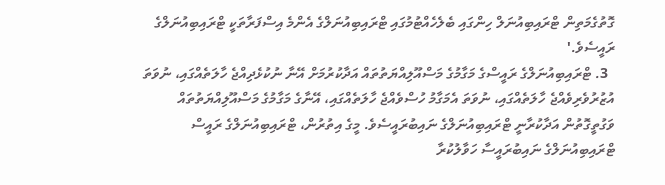ގޮތުގެމަތިން ޓްރައިބިއުނަލް ހިންގައި ބެލެހެއްޓުމުގައި ޓްރައިބިއުނަލްގެ އެންމެ އިސްފަރާތަކީ ޓްރައިބިއުނަލްގެ ރައީސެވެ.'
  3. ޓްރައިބިއުނަލްގެ ރައީސްގެ މަގާމުގެ މަސްއޫލިއްޔަތުތައް އަދާކުރުމަށް އޭނާ ނުކުޅެދިއްޖެ ހާލަތެއްގައި، ނުވަތަ އުޒުރުވެރިވެއްޖެ ހާލަތެއްގައި، ނުވަތަ އެމަގާމު ހުސްވެއްޖެ ހާލަތެއްގައި، އޭނާގެ މަގާމުގެ މަސްއޫލިއްޔަތުތައް ވަގުތީގޮތުން އަދާކުރާނީ ޓްރައިބިއުނަލްގެ ނައިބުރައީސެވެ. މީގެ އިތުރުން، ޓްރައިބިއުނަލްގެ ރައީސް ޓްރައިބިއުނަލްގެ ނައިބުރައީސާ ހަވާލުކުރާ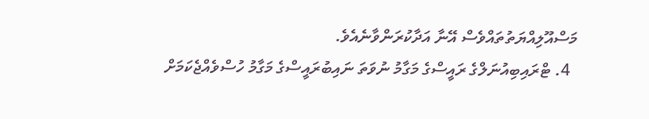މަސްއޫލިއްޔަތުތައްވެސް އޭނާ އަދާކުރަންވާނެއެވެ.
  4. ޓްރައިބިއުނަލްގެ ރައީސްގެ މަގާމު ނުވަތަ ނައިބުރައީސްގެ މަގާމު ހުސްވެއްޖެކަމަށް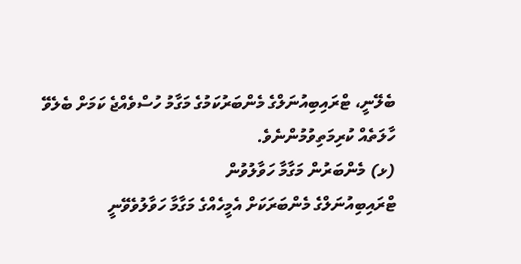ބެލޭނީ، ޓްރައިބިއުނަލްގެ މެންބަރުކަމުގެ މަގާމު ހުސްވެއްޖެ ކަމަށް ބެލެވޭ ހާލަތެއް ކުރިމަތިވުމުންނެވެ.
(ޅ) މެންބަރުން މަގާމާ ހަވާލުވުން
ޓްރައިބިއުނަލްގެ މެންބަރަކަށް އެމީހެއްގެ މަގާމާ ހަވާލުވެވޭނީ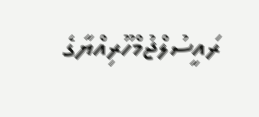ރައީސުލްޖުމްހޫރިއްޔާގެ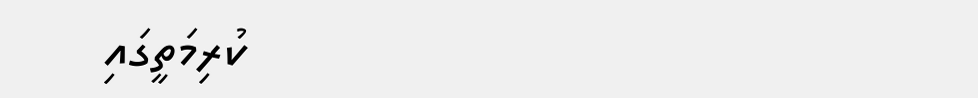ކުރިމަތީގައި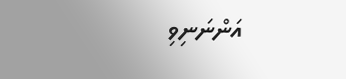އަންނަނިވި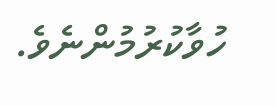ހުވާކުރުމުންނެވެ.